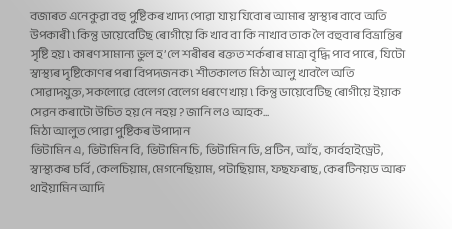বজাৰত এনেকুৱা বহু পুষ্টিকৰ খাদ্য পোৱা যায় যিবোৰ আমাৰ স্বাস্থ্যৰ বাবে অতি উপকাৰী ৷ কিন্তু ডায়েবেটিছ ৰোগীয়ে কি খাব বা কি নাখাব তাক লৈ বহুবাৰ বিভ্ৰান্তিৰ সৃষ্টি হয় ৷ কাৰণ সামান্য ভুল হ’লে শৰীৰৰ ৰক্তত শৰ্কৰাৰ মাত্ৰা বৃদ্ধি পাব পাৰে, যিটো স্বাস্থ্যৰ দৃষ্টিকোণৰ পৰা বিপদজনক ৷ শীতকালত মিঠা আলু খাবলৈ অতি সোৱাদযুক্ত, সকলোৱে বেলেগ বেলেগ ধৰণে খায় ৷ কিন্তু ডায়েবেটিছ ৰোগীয়ে ইয়াক সেৱন কৰাটো উচিত হয় নে নহয় ? জানি লও আহক...
মিঠা আলুত পোৱা পুষ্টিকৰ উপাদান
ভিটামিন এ, ভিটামিন বি, ভিটামিন চি, ভিটামিন ডি, প্ৰটিন, আঁহ, কাৰ্বহাইড্ৰেট, স্বাস্থ্যকৰ চৰ্বি, কেলচিয়াম, মেগনেছিয়াম, পটাছিয়াম, ফছফৰাছ, কেৰটিনয়ড আৰু থাইয়ামিন আদি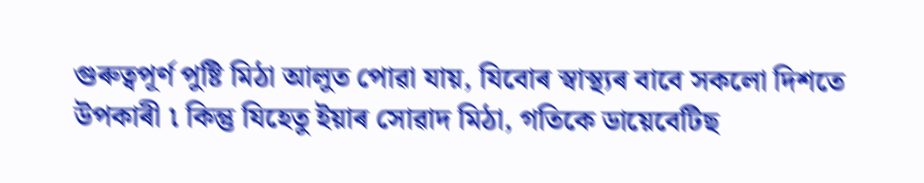গুৰুত্বপূৰ্ণ পুষ্টি মিঠা আলুত পোৱা যায়, যিবোৰ স্বাস্থ্যৰ বাবে সকলো দিশতে উপকাৰী ৷ কিন্তু যিহেতু ইয়াৰ সোৱাদ মিঠা, গতিকে ডায়েবেটিছ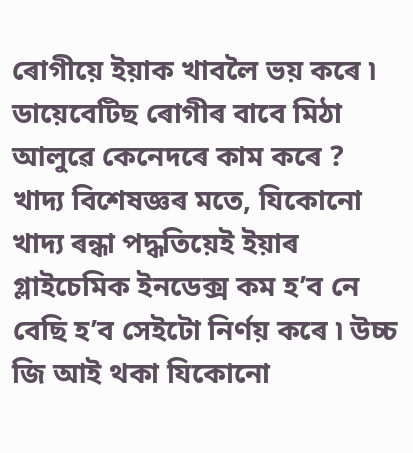ৰোগীয়ে ইয়াক খাবলৈ ভয় কৰে ৷
ডায়েবেটিছ ৰোগীৰ বাবে মিঠা আলুৱে কেনেদৰে কাম কৰে ?
খাদ্য বিশেষজ্ঞৰ মতে, যিকোনো খাদ্য ৰন্ধা পদ্ধতিয়েই ইয়াৰ গ্লাইচেমিক ইনডেক্স কম হ’ব নে বেছি হ’ব সেইটো নিৰ্ণয় কৰে ৷ উচ্চ জি আই থকা যিকোনো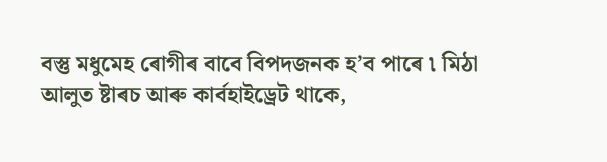বস্তু মধুমেহ ৰোগীৰ বাবে বিপদজনক হ’ব পাৰে ৷ মিঠা আলুত ষ্টাৰচ আৰু কাৰ্বহাইড্ৰেট থাকে,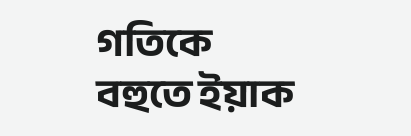গতিকে বহুতে ইয়াক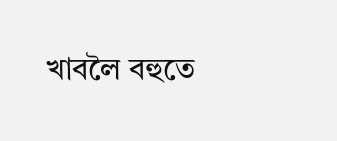খাবলৈ বহুতে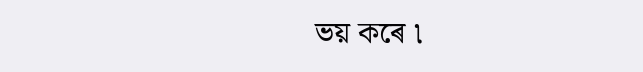ভয় কৰে ৷